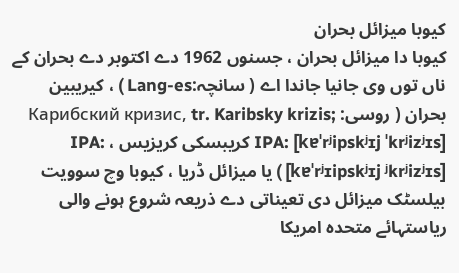کیوبا میزائل بحران
کیوبا دا میزائل بحران ، جسنوں 1962 دے اکتوبر دے بحران کے ناں توں وی جانیا جاندا اے ( سانچہ:Lang-es ) ، کیریبین بحران ( روسی: Карибский кризис, tr. Karibsky krizis; IPA: [kɐˈrʲipskʲɪj ˈkrʲizʲɪs] کریبسکی کریزیس ، IPA: [kɐˈrʲɪipskʲɪj ʲkrʲizʲɪs] ) یا میزائل ڈریا ، کیوبا وچ سوویت بیلسٹک میزائل دی تعیناتی دے ذریعہ شروع ہونے والی ریاستہائے متحدہ امریکا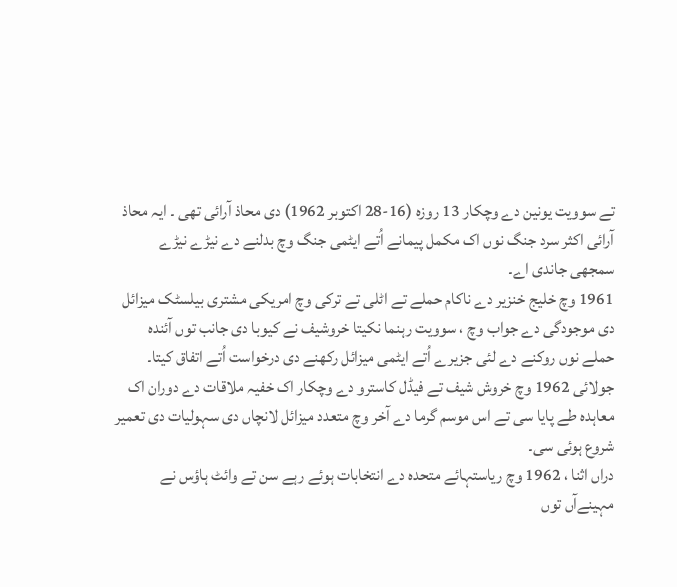تے سوویت یونین دے وچکار 13 روزہ (16-28 اکتوبر 1962) دی محاذ آرائی تھی ۔ ایہ محاذ آرائی اکثر سرد جنگ نوں اک مکمل پیمانے اُتے ایٹمی جنگ وچ بدلنے دے نیڑے نیڑے سمجھی جاندی اے۔
1961 وچ خلیج خنزیر دے ناکام حملے تے اٹلی تے ترکی وچ امریکی مشتری بیلسٹک میزائل دی موجودگی دے جواب وچ ، سوویت رہنما نکیتا خروشیف نے کیوبا دی جانب توں آئندہ حملے نوں روکنے دے لئی جزیرے اُتے ایٹمی میزائل رکھنے دی درخواست اُتے اتفاق کيتا۔ جولائی 1962 وچ خروش شیف تے فیڈل کاسترو دے وچکار اک خفیہ ملاقات دے دوران اک معاہدہ طے پایا سی تے اس موسم گرما دے آخر وچ متعدد میزائل لانچاں دی سہولیات دی تعمیر شروع ہوئی سی۔
دراں اثنا ، 1962 وچ ریاستہائے متحدہ دے انتخابات ہوئے رہے سن تے وائٹ ہاؤس نے مہینےآں توں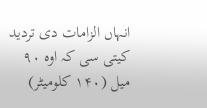انہاں الزامات دی تردید کيتی سی کہ اوہ ۹۰ میل (۱۴۰ کلومیٹر)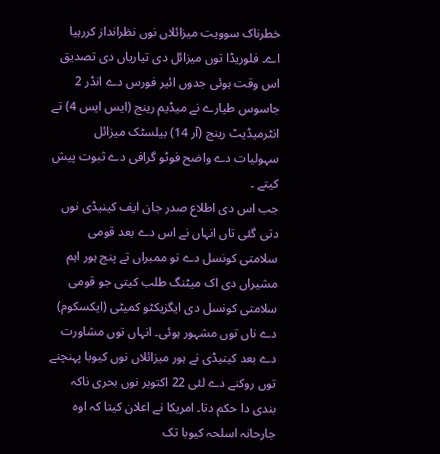خطرناک سوویت میزائلاں نوں نظرانداز کررہیا اے۔ فلوریڈا توں میزائل دی تیاریاں دی تصدیق اس وقت ہوئی جدوں ائیر فورس دے انڈر 2 جاسوس طیارے نے میڈیم رینج (ایس ایس 4) تے انٹرمیڈیٹ رینج (آر 14) بیلسٹک میزائل سہولیات دے واضح فوٹو گرافی دے ثبوت پیش کیتے ۔
جب اس دی اطلاع صدر جان ایف کینیڈی نوں دتی گئی تاں انہاں نے اس دے بعد قومی سلامتی کونسل دے نو ممبراں تے پنج ہور اہم مشیراں دی اک میٹنگ طلب کيتی جو قومی سلامتی کونسل دی ایگزیکٹو کمیٹی (ایکسکوم) دے ناں توں مشہور ہوئی۔ انہاں توں مشاورت دے بعد کینیڈی نے ہور میزائلاں نوں کیوبا پہنچنے توں روکنے دے لئی 22 اکتوبر نوں بحری ناکہ بندی دا حکم دتا۔ امریکا نے اعلان کيتا کہ اوہ جارحانہ اسلحہ کیوبا تک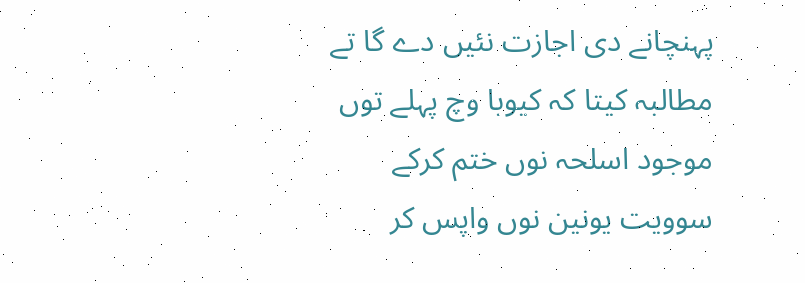پہنچانے دی اجازت نئيں دے گا تے مطالبہ کيتا کہ کیوبا وچ پہلے توں موجود اسلحہ نوں ختم کرکے سوویت یونین نوں واپس کر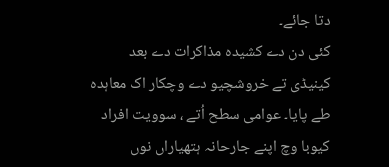دتا جائے۔
کئی دن دے کشیدہ مذاکرات دے بعد کینیڈی تے خروشچیو دے وچکار اک معاہدہ طے پایا۔ عوامی سطح اُتے ، سوویت افراد کیوبا وچ اپنے جارحانہ ہتھیاراں نوں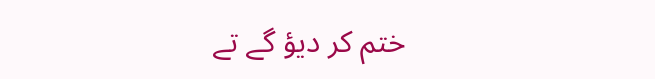ختم کر دیؤ گے تے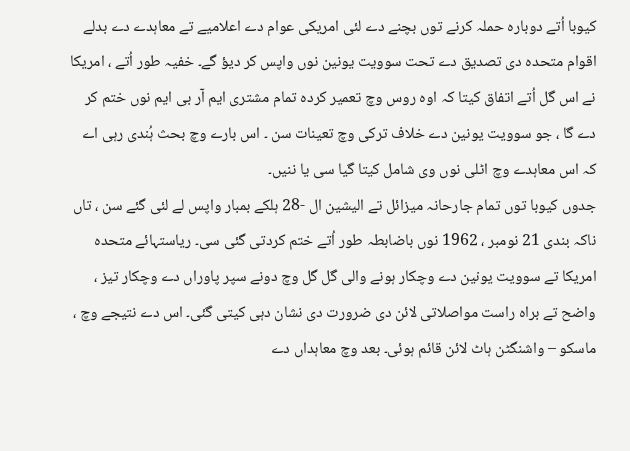کیوبا اُتے دوبارہ حملہ کرنے توں بچنے دے لئی امریکی عوام دے اعلامیے تے معاہدے دے بدلے اقوام متحدہ دی تصدیق دے تحت سوویت یونین نوں واپس کر دیؤ گے۔ خفیہ طور اُتے ، امریکا نے اس گل اُتے اتفاق کيتا کہ اوہ روس وچ تعمیر کردہ تمام مشتری ایم آر بی ایم نوں ختم کر دے گا ، جو سوویت یونین دے خلاف ترکی وچ تعینات سن ۔ اس بارے وچ بحث ہُندی رہی اے کہ اس معاہدے وچ اٹلی نوں وی شامل کيتا گیا سی یا ننيں۔
جدوں کیوبا توں تمام جارحانہ میزائل تے الیشین ال -28 ہلکے بمبار واپس لے لئی گئے سن ، تاں ناکہ بندی 21 نومبر ، 1962 نوں باضابطہ طور اُتے ختم کردتی گئی سی۔ ریاستہائے متحدہ امریکا تے سوویت یونین دے وچکار ہونے والی گل گل وچ دونے سپر پاوراں دے وچکار تیز ، واضح تے براہ راست مواصلاتی لائن دی ضرورت دی نشان دہی کيتی گئی۔ اس دے نتیجے وچ ، ماسکو – واشنگٹن ہاٹ لائن قائم ہوئی۔ بعد وچ معاہداں دے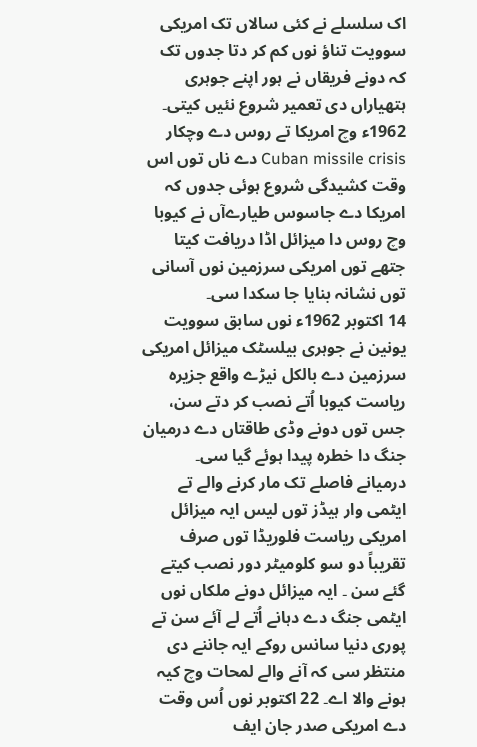اک سلسلے نے کئی سالاں تک امریکی سوویت تناؤ نوں کم کر دتا جدوں تک کہ دونے فریقاں نے ہور اپنے جوہری ہتھیاراں دی تعمیر شروع نئيں کيتی۔
1962ء وچ امریکا تے روس دے وچکار Cuban missile crisis دے ناں توں اس وقت کشیدگی شروع ہوئی جدوں کہ امریکا دے جاسوس طیارےآں نے کیوبا وچ روس دا میزائل اڈا دریافت کيتا جتھے توں امریکی سرزمین نوں آسانی توں نشانہ بنایا جا سکدا سی۔
14 اکتوبر 1962ء نوں سابق سوویت یونین نے جوہری بیلسٹک میزائل امریکی سرزمین دے بالکل نیڑے واقع جزیرہ ریاست کیوبا اُتے نصب کر دتے سن، جس توں دونے وڈی طاقتاں دے درمیان جنگ دا خطرہ پیدا ہوئے گیا سی۔
درمیانے فاصلے تک مار کرنے والے تے ایٹمی وار ہیڈز توں لیس ایہ میزائل امریکی ریاست فلوریڈا توں صرف تقریباً دو سو کلومیٹر دور نصب کیتے گئے سن ۔ ایہ میزائل دونے ملکاں نوں ایٹمی جنگ دے دہانے اُتے لے آئے سن تے پوری دنیا سانس روکے ایہ جاننے دی منتظر سی کہ آنے والے لمحات وچ کیہ ہونے والا اے۔ 22 اکتوبر نوں اُس وقت دے امریکی صدر جان ایف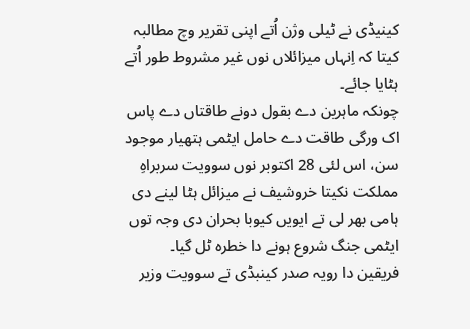کینیڈی نے ٹیلی وژن اُتے اپنی تقریر وچ مطالبہ کيتا کہ اِنہاں میزائلاں نوں غیر مشروط طور اُتے ہٹایا جائے۔
چونکہ ماہرین دے بقول دونے طاقتاں دے پاس اک ورگی طاقت دے حامل ایٹمی ہتھیار موجود سن، اس لئی 28 اکتوبر نوں سوویت سربراہِ مملکت نکیتا خروشیف نے میزائل ہٹا لینے دی ہامی بھر لی تے ایويں کیوبا بحران دی وجہ توں ایٹمی جنگ شروع ہونے دا خطرہ ٹل گیا۔
فریقین دا رویہ صدر کینبڈی تے سوویت وزیر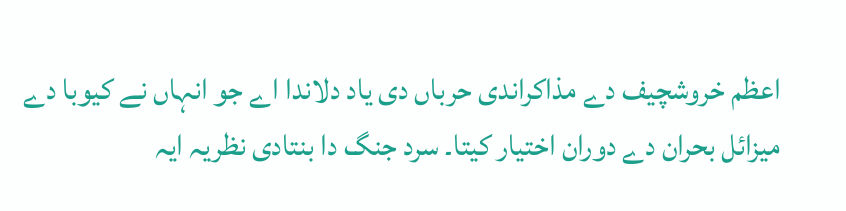اعظم خروشچیف دے مذاکراندی حرباں دی یاد دلاندا اے جو انہاں نے کیوبا دے میزائل بحران دے دوران اختیار کيتا۔ سرد جنگ دا بنتادی نظریہ ایہ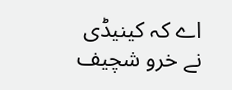اے کہ کینیڈی نے خرو شچیف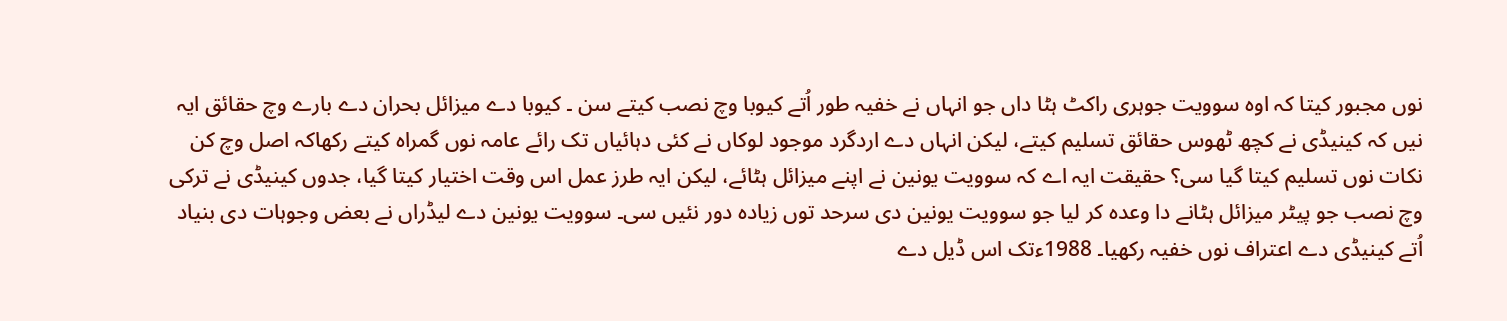نوں مجبور کيتا کہ اوہ سوویت جوہری راکٹ ہٹا داں جو انہاں نے خفیہ طور اُتے کیوبا وچ نصب کیتے سن ۔ کیوبا دے میزائل بحران دے بارے وچ حقائق ایہ نيں کہ کینیڈی نے کچھ ٹھوس حقائق تسلیم کیتے، لیکن انہاں دے اردگرد موجود لوکاں نے کئی دہائیاں تک رائے عامہ نوں گمراہ کیتے رکھاکہ اصل وچ کن نکات نوں تسلیم کيتا گیا سی؟ حقیقت ایہ اے کہ سوویت یونین نے اپنے میزائل ہٹائے، لیکن ایہ طرز عمل اس وقت اختیار کيتا گیا، جدوں کینیڈی نے ترکی وچ نصب جو پیٹر میزائل ہٹانے دا وعدہ کر ليا جو سوویت یونین دی سرحد توں زیادہ دور نئيں سی۔ سوویت یونین دے لیڈراں نے بعض وجوہات دی بنیاد اُتے کینیڈی دے اعتراف نوں خفیہ رکھیا۔ 1988ءتک اس ڈیل دے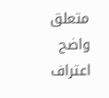متعلق واضح اعتراف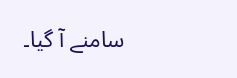سامنے آ گیا۔